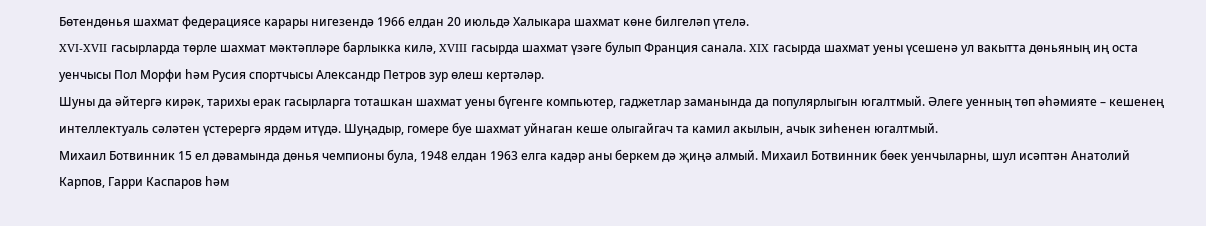Бөтендөнья шахмат федерациясе карары нигезендә 1966 елдан 20 июльдә Халыкара шахмат көне билгеләп үтелә.
XVI-XVII гасырларда төрле шахмат мәктәпләре барлыкка килә, XVIII гасырда шахмат үзәге булып Франция санала. XIX гасырда шахмат уены үсешенә ул вакытта дөньяның иң оста уенчысы Пол Морфи һәм Русия спортчысы Александр Петров зур өлеш кертәләр.
Шуны да әйтергә кирәк, тарихы ерак гасырларга тоташкан шахмат уены бүгенге компьютер, гаджетлар заманында да популярлыгын югалтмый. Әлеге уенның төп әһәмияте – кешенең интеллектуаль сәләтен үстерергә ярдәм итүдә. Шуңадыр, гомере буе шахмат уйнаган кеше олыгайгач та камил акылын, ачык зиһенен югалтмый.
Михаил Ботвинник 15 ел дәвамында дөнья чемпионы була, 1948 елдан 1963 елга кадәр аны беркем дә җиңә алмый. Михаил Ботвинник бөек уенчыларны, шул исәптән Анатолий Карпов, Гарри Каспаров һәм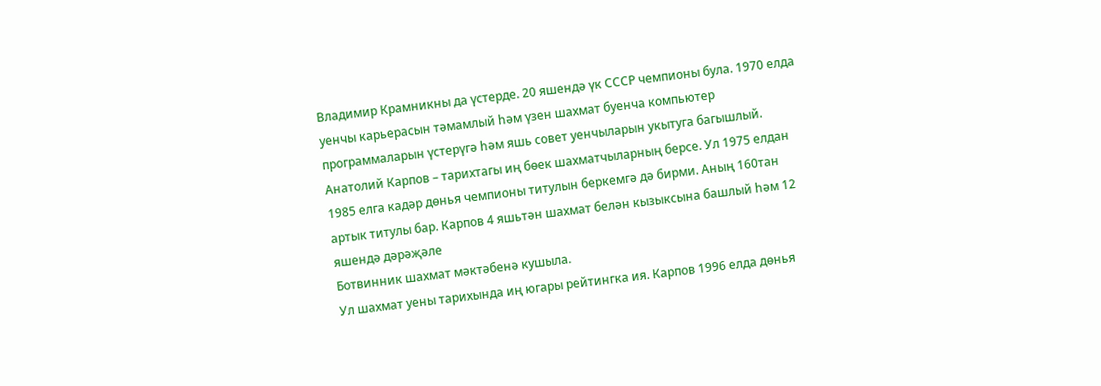Владимир Крамникны да үстерде. 20 яшендә үк СССР чемпионы була. 1970 елда уенчы карьерасын тәмамлый һәм үзен шахмат буенча компьютер программаларын үстерүгә һәм яшь совет уенчыларын укытуга багышлый.
Анатолий Карпов – тарихтагы иң бөек шахматчыларның берсе. Ул 1975 елдан 1985 елга кадәр дөнья чемпионы титулын беркемгә дә бирми. Аның 160тан артык титулы бар. Карпов 4 яшьтән шахмат белән кызыксына башлый һәм 12 яшендә дәрәҗәле
Ботвинник шахмат мәктәбенә кушыла.
Ул шахмат уены тарихында иң югары рейтингка ия. Карпов 1996 елда дөнья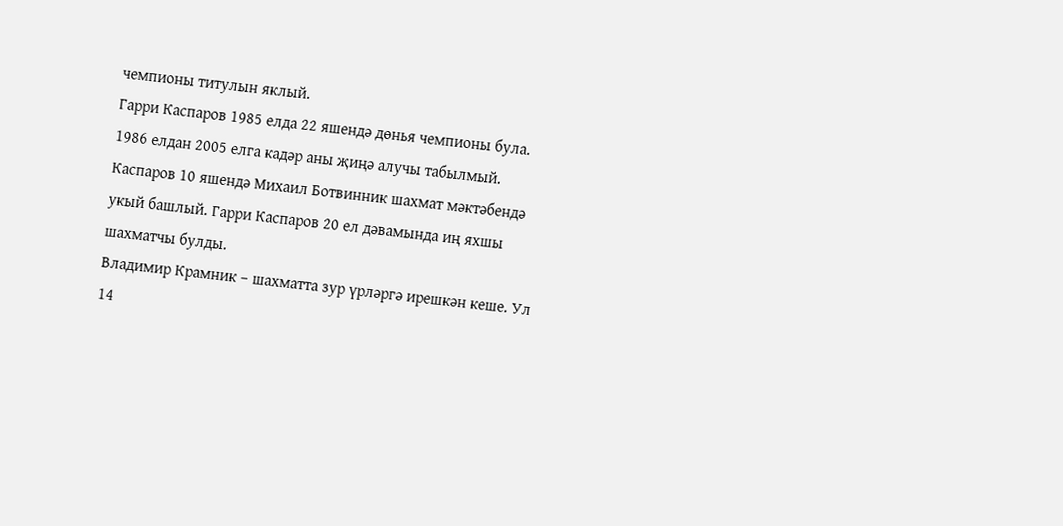чемпионы титулын яклый.
Гарри Каспаров 1985 елда 22 яшендә дөнья чемпионы була. 1986 елдан 2005 елга кадәр аны җиңә алучы табылмый. Каспаров 10 яшендә Михаил Ботвинник шахмат мәктәбендә укый башлый. Гарри Каспаров 20 ел дәвамында иң яхшы шахматчы булды.
Владимир Крамник – шахматта зур үрләргә ирешкән кеше. Ул 14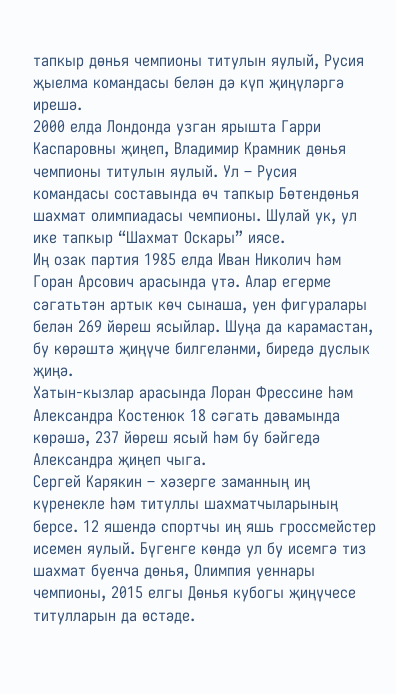тапкыр дөнья чемпионы титулын яулый, Русия җыелма командасы белән дә күп җиңүләргә ирешә.
2000 елда Лондонда узган ярышта Гарри Каспаровны җиңеп, Владимир Крамник дөнья чемпионы титулын яулый. Ул – Русия командасы составында өч тапкыр Бөтендөнья шахмат олимпиадасы чемпионы. Шулай ук, ул ике тапкыр “Шахмат Оскары” иясе.
Иң озак партия 1985 елда Иван Николич һәм Горан Арсович арасында үтә. Алар егерме сәгатьтән артык көч сынаша, уен фигуралары белән 269 йөреш ясыйлар. Шуңа да карамастан, бу көрәштә җиңүче билгеләнми, биредә дуслык җиңә.
Хатын-кызлар арасында Лоран Фрессине һәм Александра Костенюк 18 сәгать дәвамында көрәшә, 237 йөреш ясый һәм бу бәйгедә Александра җиңеп чыга.
Сергей Карякин – хәзерге заманның иң күренекле һәм титуллы шахматчыларының берсе. 12 яшендә спортчы иң яшь гроссмейстер исемен яулый. Бүгенге көндә ул бу исемгә тиз шахмат буенча дөнья, Олимпия уеннары чемпионы, 2015 елгы Дөнья кубогы җиңүчесе титулларын да өстәде.